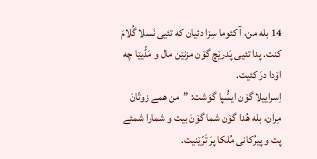14 بله من، آ کئوما سِزا دئیان که تئیی نَسلا گُلامَ کنت. پدا تئیی پَدرێچ گۆن مزنێن مال و مَڈّیێا چه اۆدا درَ کئیت.
اِسراییلا گۆن ایسُّپا گوَشت: ”من همے زوتّانَ مِران، بله هُدا گۆن شما گۆنَ بیت و شمارا شمئے پت و پیرُکانی مُلکا پرَ تَرّێنیت.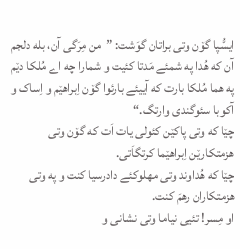ایسُّپا گۆن وتی براتان گوَشت: ”من مِرَگی آن، بله دلجم آن که هُدا په شمئے مَدتا کئیت و شمارا چه اے مُلکا دێم په هما مُلکا بارت که آییئے بارئوا گۆن اِبراهێم و اِساک و آکوبا سئوگندی وارتگ.“
چێا که وتی پاکێن کئولی یات اَت که گۆن وتی هزمتکارێن اِبراهێما کرتگاَتی.
چێا که هُداوند وتی مهلوکئے دادرسیا کنت و په وتی هزمتکاران رهمَ کنت.
او مِسر! تئیی نیاما وتی نشانی و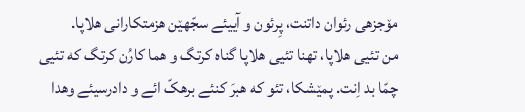مۆجزهی رئوان داتنت، پِرئون و آییئے سجّهێن هزمتکارانی هلاپا.
من تئیی هلاپا، تهنا تئیی هلاپا گناه کرتگ و هما کارُن کرتگ که تئیی چمّا بد اِنت. پمێشکا، تئو که هبرَ کنئے برهکّ ائے و دادرسیئے وهدا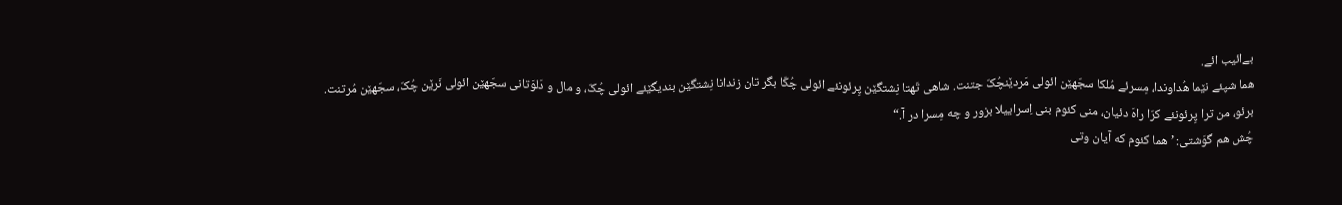بےائیب ائے.
هما شپئے نێما هُداوندا، مِسرئے مُلکا سجّهێن ائولی مَردێنچُکّ جتنت. شاهی تَهتا نِشتگێن پِرئونئے ائولی چُکّا بگر تان زندانا نِشتگێن بندیگێئے ائولی چُکّ، و مال و دَلوَتانی سجّهێن ائولی نَرێن چُکّ، سجّهێن مُرتنت.
برئو، من ترا پِرئونئے کرّا راهَ دئیان، منی کئوم بنی اِسراییلا بزور و چه مِسرا در آ.“
چُش هم گوَشتی: ’هما کئوم که آیان وتی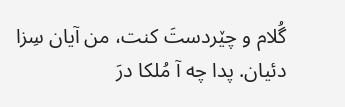گُلام و چێردستَ کنت، من آیان سِزا دئیان. پدا چه آ مُلکا درَ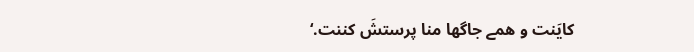کایَنت و همے جاگها منا پرستشَ کننت.‘